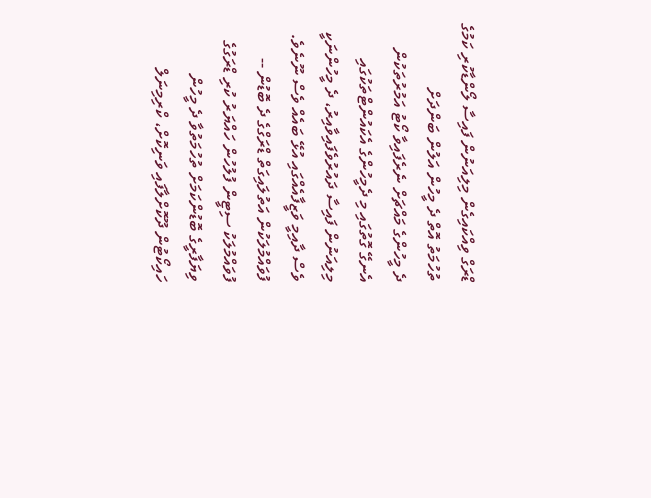ޑްރަގް ވިއްކައިގެން މިލިއަނުން ފައިސާ ލޯންޑާކުރި ކަމުގެ ތުހުމަތު އޮތް ދެ މީހުން އަލުން ބަންދަށް
ދެ މީހުންގެ މައްޗަށް ނެރެފައިވާ ކޯޓު އަމުރުތަކުން އެނގޭ ގޮތުގައި މި ދެމީހުންގެ އެކައުންޓްތަކުގައި މިލިއަނުން ފައިސާ ދައުރުވެފައިވާއިރު، ދެ މީހުންނަކީ ވެސް ދާއިމީ ވަޒީފާއެއްގައި އުޅޭ ބައެއް ވެސް ނޫނެވެ.
ފުވައްމުލަކުން އަތުލައިގަތް ޑްރަގްގެ ދެ ބޮޑުން --
ފުވައްމުލަކު ސިޓީން ފުލުހުން ހައްޔަރު ކުރި ޑްރަގުގެ ވިޔަފާރީގެ ބޮޑުންކަމަށް ތުހުމަތުވާ ދެ މީހުން ހައިކޯޓުން ދޫކޮށްލާފައި ވަނިކޮށް، ކްރިމިނަލް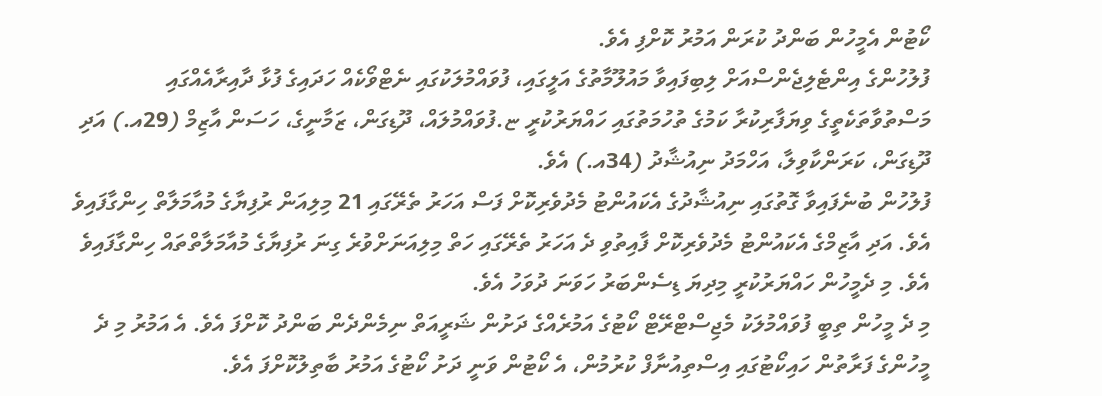ކޯޓުން އެމީހުން ބަންދު ކުރަން އަމުރު ކޮށްފި އެވެ.
ފުލުހުންގެ އިންޓެލިޖެންސްއަށް ލިބިފައިވާ މައުލޫމާތުގެ އަލީގައި، ފުވައްމުލަކުގައި ނެޓްވޯކެއް ހަދައިގެ ފުޅާ ދާއިރާއެއްގައި މަސްތުވާތަކެތީގެ ވިޔަފާރިކުރާ ކަމުގެ ތުހުމަތުގައި ހައްޔަރުކުރީ ޏ.ފުވައްމުލައް، ދޫޑިގަން، ޒަމާނީގެ، ހަސަން އާޒިމް (29އ.) އަދި ދޫޑިގަން، ކަރަންކާވިލާ، އަހްމަދު ނިއުޝާދު (34އ.) އެވެ.
ފުލުހުން ބުނެފައިވާ ގޮތުގައި ނިއުޝާދުގެ އެކައުންޓު މެދުވެރިކޮށް ފަސް އަހަރު ތެރޭގައި 21 މިލިއަން ރުފިޔާގެ މުއާމަލާތް ހިންގާފައިވެ އެވެ. އަދި އާޒިމްގެ އެކައުންޓު މެދުވެރިކޮށް ފާއިތުވި ދެ އަހަރު ތެރޭގައި ހަތް މިލިއަނަށްވުރެ ގިނަ ރުފިޔާގެ މުއާމަލާތްތައް ހިންގާފައިވެ އެވެ. މި ދެމީހުން ހައްޔަރުކުރީ މިދިޔަ ޑިސެންބަރު ހަވަނަ ދުވަހު އެވެ.
މި ދެ މީހުން ތިބީ ފުވައްމުލަކު މެޖިސްޓްރޭޓް ކޯޓުގެ އަމުރެއްގެ ދަށުން ޝަރީއަތް ނިމެންދެން ބަންދު ކޮށްފަ އެވެ. އެ އަމުރު މި ދެ މީހުންގެ ފަރާތުން ހައިކޯޓުގައި އިސްތިއުނާފް ކުރުމުން، އެ ކޯޓުން ވަނީ ދަށު ކޯޓުގެ އަމުރު ބާތިލުކޮށްފަ އެވެ.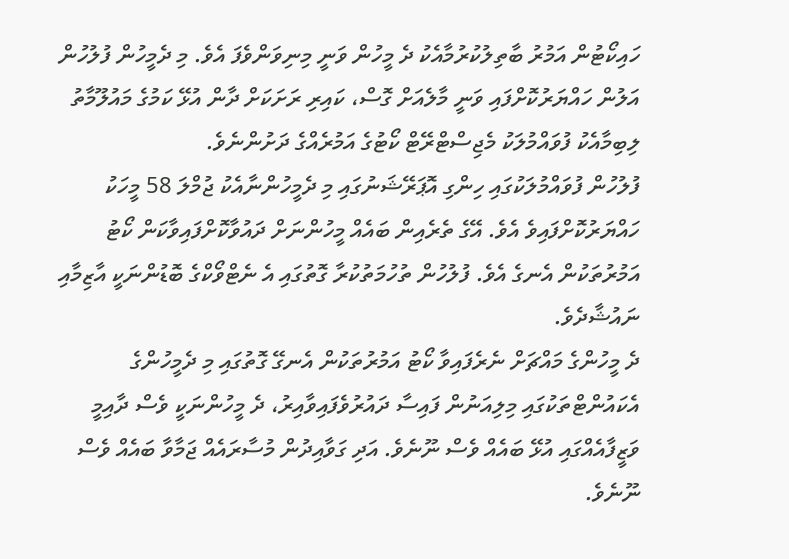ހައިކޯޓުން އަމުރު ބާތިލުކުރުމާއެކު ދެ މީހުން ވަނީ މިނިވަންވެފަ އެވެ. މި ދެމީހުން ފުލުހުން އަލުން ހައްޔަރުކޮށްފައި ވަނީ މާލެއަށް ގޮސް، ކައިރި ރަށަކަށް ދާން އުޅޭ ކަމުގެ މައުލޫމާތު ލިބިމާއެކު ފުވައްމުލަކު މެޖިސްޓްރޭޓް ކޯޓުގެ އަމުރެއްގެ ދަށުންނެވެ.
ފުލުހުން ފުވައްމުލަކުގައި ހިންގި އޮޕަރޭޝަނުގައި މި ދެމީހުންނާއެކު ޖުމްލަ 58 މީހަކު ހައްޔަރުކޮށްފައިވެ އެވެ. އޭގެ ތެރެއިން ބައެއް މީހުންނަށް ދައުވާކޮށްފައިވާކަން ކޯޓު އަމުރުތަކުން އެނގެ އެވެ. ފުލުހުން ތުހުމަތުކުރާ ގޮތުގައި އެ ނެޓްވޯކްގެ ބޮޑުންނަކީ އާޒިމާއި ނައުޝާދެވެ.
ދެ މީހުންގެ މައްޗަށް ނެރެފައިވާ ކޯޓު އަމުރުތަކުން އެނގޭ ގޮތުގައި މި ދެމީހުންގެ އެކައުންޓްތަކުގައި މިލިއަނުން ފައިސާ ދައުރުވެފައިވާއިރު، ދެ މީހުންނަކީ ވެސް ދާއިމީ ވަޒީފާއެއްގައި އުޅޭ ބައެއް ވެސް ނޫނެވެ. އަދި ގަވާއިދުން މުސާރައެއް ޖަމާވާ ބައެއް ވެސް ނޫނެވެ.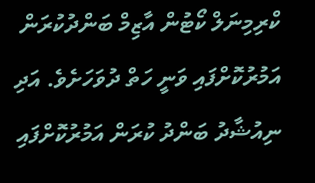ކްރިމިނަލް ކޯޓުން އާޒިމް ބަންދުކުރަން އަމުރުކޮށްފައި ވަނީ ހަތް ދުވަހަށެވެ. އަދި ނިއުޝާދު ބަންދު ކުރަން އަމުރުކޮށްފައި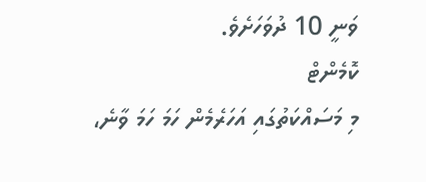ވަނީ 10 ދުވަހަށެވެ.
ކޮމެންޓް
މި މަސައްކަތުގައި އަހަރެމެން ހަމަ ހަމަ ވާނެ،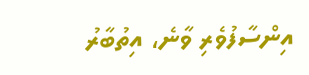އިންސާފުވެރި ވާނެ، އިތުބާރު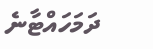ދަމަހައްޓާނެ